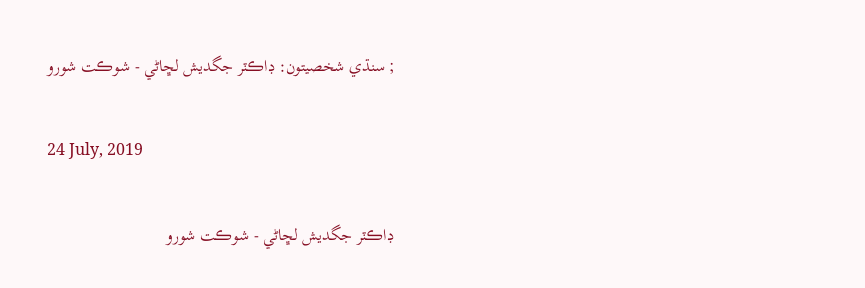; سنڌي شخصيتون: ڊاڪٽر جگديش لڇاڻي - شوڪت شورو

24 July, 2019

ڊاڪٽر جگديش لڇاڻي - شوڪت شورو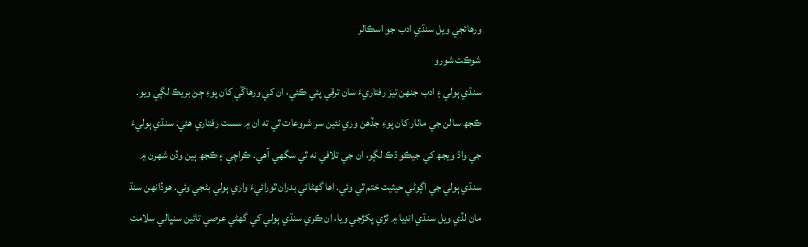ورھائجي ويل سنڌي ادب جو اسڪالر
شوڪت شورو
سنڌي ٻولي ۽ ادب جنھن تيز رفتاريءَ سان ترقي پئي ڪئي، ان کي ورھاڱي کان پوءِ ڄڻ بريڪ لڳي ويو. ڪجھ سالن جي ماٺار کان پوءِ جڏھن وري نئين سر شروعات ٿي ته ان ۾ سست رفتاري ھئي. سنڌي ٻوليءَ جي واڌ ويجھ کي جيڪو ڌڪ لڳو، ان جي تلافي نه ٿي سگھي آھي. ڪراچي ۽ ڪجھ ٻين وڏن شھرن ۾ سنڌي ٻولي جي اڳوڻي حيثيت ختم ٿي وئي. اھا گھڻائي بدران ٿورائيءَ واري ٻولي بڻجي وئي. ھوڏانھن سنڌ مان لڏي ويل سنڌي انڊيا ۾ ٽڙي پکڙجي ويا، ان ڪري سنڌي ٻولي کي گھڻي عرصي تائين سنڀالي سلامت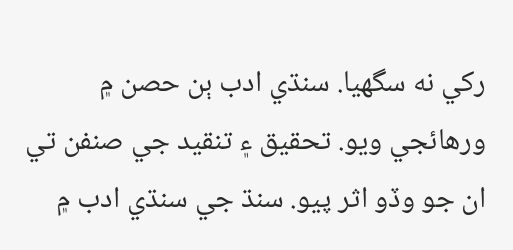رکي نه سگھيا. سنڌي ادب ٻن حصن ۾ ورھائجي ويو. تحقيق ۽ تنقيد جي صنفن تي ان جو وڏو اثر پيو. سنڌ جي سنڌي ادب ۾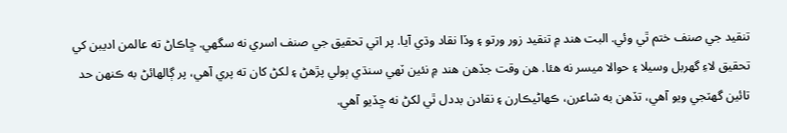تنقيد جي صنف ختم ٿي وئي. البت ھند ۾ تنقيد زور ورتو ۽ وڏا نقاد وڌي آيا. پر اتي تحقيق جي صنف اسري نه سگھي. ڇاڪاڻ ته عالمن اديبن کي تحقيق لاءِ گھربل وسيلا ۽ حوالا ميسر نه ھئا. ھن وقت جڏھن ھند ۾ نئين ٽھي سنڌي ٻولي پڙھڻ ۽ لکڻ کان ته پري آھي، پر ڳالھائڻ به ڪنھن حد تائين گھٽجي ويو آھي، تڏھن به شاعرن، ڪھاڻيڪارن ۽ نقادن بددل ٿي لکڻ نه ڇڏيو آھي.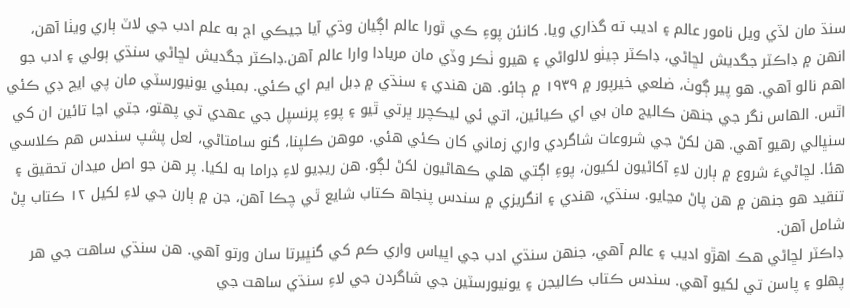سنڌ مان لڏي ويل نامور عالم ۽ اديب ته گذاري ويا. کانئن پوءِ ڪي ٿورا عالم اڳيان وڌي آيا جيڪي اڄ به علم ادب جي لاٽ ٻاري ويٺا آھن، انھن ۾ ڊاڪٽر جگديش لڇاڻي، ڊاڪٽر ڄيٺو لالواڻي ۽ ھيرو ٺڪر وڏي مان مريادا وارا عالم آھن.ڊاڪٽر جگديش لڇاڻي سنڌي ٻولي ۽ ادب جو اھم نالو آھي. ھو پير ڳوٺ، ضلعي خيرپور ۾ ۱۹۳۹ ۾ ڄائو. ھن ھندي ۽ سنڌي ۾ ڊبل ايم اي ڪئي. بمبئي يونيورسٽي مان پي ايڇ ڊي ڪئي اٿس. الھاس نگر جي جنھن ڪاليج مان بي اي ڪيائين، اتي ئي ليڪچرر ڀرتي ٿيو ۽ پوءِ پرنسپل جي عھدي تي پھتو، جتي اڃا تائين ان کي سنڀالي رھيو آھي. ھن لکڻ جي شروعات شاگردي واري زماني کان ڪئي ھئي. موھن ڪلپنا، گنو سامتاڻي، لعل پشپ سندس ھم ڪلاسي ھئا. لڇاڻيءَ شروع ۾ ٻارن لاءِ آکاڻيون لکيون، پوءِ اڳتي ھلي ڪھاڻيون لکڻ لڳو. ھن ريڊيو لاءِ ڊراما به لکيا. پر ھن جو اصل ميدان تحقيق ۽ تنقيد ھو جنھن ۾ ھن پاڻ مڃايو. سنڌي، ھندي ۽ انگريزي ۾ سندس پنجاھ ڪتاب شايع ٿي چڪا آھن، جن ۾ ٻارن جي لاءِ لکيل ۱۲ ڪتاب پڻ شامل آھن.
ڊاڪٽر لڇاڻي ھڪ اھڙو اديب ۽ عالم آھي، جنھن سنڌي ادب جي اڀياس واري ڪم کي گنڀيرتا سان ورتو آھي. ھن سنڌي ساھت جي ھر پھلو ۽ پاسن تي لکيو آھي. سندس ڪتاب ڪاليجن ۽ يونيورسٽين جي شاگردن جي لاءِ سنڌي ساھت جي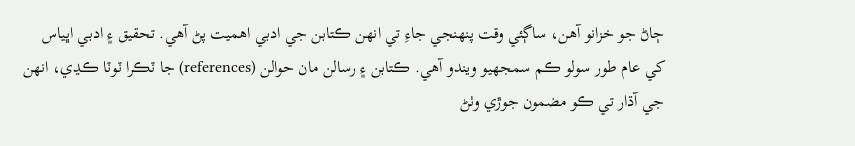ڄاڻ جو خزانو آھن، ساڳئي وقت پنھنجي جاءِ تي انھن ڪتابن جي ادبي اھميت پڻ آھي. تحقيق ۽ ادبي اڀياس کي عام طور سولو ڪم سمجھيو ويندو آھي. ڪتابن ۽ رسالن مان حوالن (references) جا ٽڪرا ٽوٽا ڪڍي، انھن جي آڌار تي ڪو مضمون جوڙي وٺڻ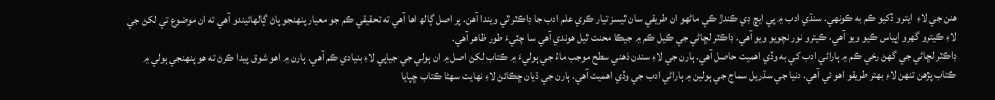ھنن جي لاءِ  ايترو ڏکيو ڪم به ڪونھي. سنڌي ادب ۾ پي ايڇ ڊي ڪندڙ ڪي ماڻھو ان طريقي سان ٿيسز تيار ڪري علم ادب جا ڊاڪٽر ٿي ويندا آھن. پر اصل ڳالھ اھا آھي ته تحقيقي ڪم جو معيار پنھنجو پاڻ ڳالھائيندو آھي ته ان موضوع تي لکڻ جي لاءِ ڪيترو گھرو اڀياس ڪيو ويو آھي، ڪيترو نور نچويو ويو آھي. ڊاڪٽر لڇاڻي جي ڪيل ڪم ۾ جيڪا محنت ٿيل ھوندي آھي سا چٽيءَ طور ظاھر آھي.
ڊاڪٽر لڇاڻي جي گھڻ رخي ڪم ۾ ٻاراڻي ادب کي به وڏي اھميت حاصل آھي. ٻارن جي لاءِ سندن ذھني سطح موجب ماءُ جي ٻوليءَ ۾ ڪتاب لکڻ اصل ۾ ان ٻولي جي جياپي لاءِ بنيادي ڪم آھي. ٻارن ۾ اھو شوق پيدا ڪرڻ ته ھو پنھنجي ٻولي ۾ ڪتاب پڙھن تنھن لاءِ بھتر طريقو اھو ئي آھي. دنيا جي سڌريل سماج جي ٻولين ۾ ٻاراڻي ادب جي وڏي اھميت آھي. ٻارن جي ڌيان ڇڪائڻ لاءِ نھايت سھڻا ڪتاب ڇپايا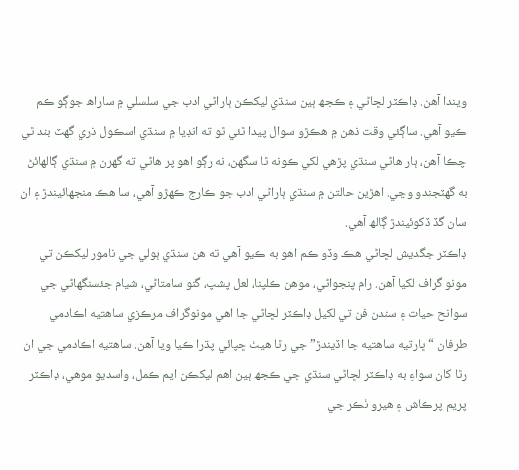ويندا آھن. ڊاڪٽر لڇاڻي ۽ ڪجھ ٻين سنڌي ليکڪن ٻاراڻي ادب جي سلسلي ۾ ساراھ جوڳو ڪم ڪيو آھي. ساڳئي وقت ذھن ۾ ھڪڙو سوال پيدا ٿئي ٿو ته انڊيا ۾ سنڌي اسڪول ذري گھٽ بند ٿي چڪا آھن، ٻار ھاڻي سنڌي پڙھي لکي ڪونه ٿا سگھن، نه رڳو اھو پر ھاڻي ته گھرن ۾ سنڌي ڳالھائڻ به گھٽجندو وڃي. اھڙين حالتن ۾ سنڌي ٻاراڻي ادب جو ڪارج ڪھڙو آھي، سا ھڪ منجھائيندڙ ۽ ان سان گڏ ڏکوئيندڙ ڳالھ آھي.
ڊاڪٽر جگديش لڇاڻي ھڪ وڏو ڪم اھو به ڪيو آھي ته ھن سنڌي ٻولي جي نامور ليکڪن تي مونو گراف لکيا آھن. رام پنجواڻي، موھن ڪلپنا، لعل پشپ، گنو سامتاڻي، شيام جئسنگھاڻي جي سوانح حيات ۽ سندن فن تي لکيل ڊاڪٽر لڇاڻي جا اھي مونوگراف مرڪزي ساھتيه اڪادمي طرفان “ڀارتيه ساھتيه جا اڏيندڙ” جي رٿا ھيٺ ڇپائي پڌرا ڪيا ويا آھن. ساھتيه اڪادمي جي ان رٿا کان سواءِ به ڊاڪٽر لڇاڻي سنڌي جي ڪجھ ٻين اھم ليکڪن ايم ڪمل، واسديو موھي، ڊاڪٽر پريم پرڪاش ۽ ھيرو ٺڪر جي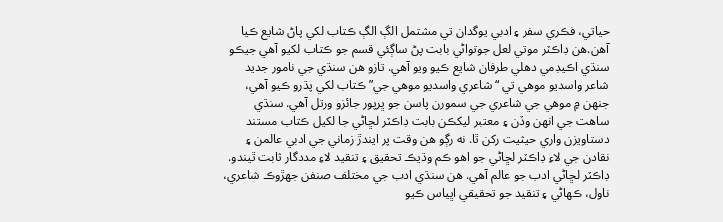حياتي، فڪري سفر ۽ ادبي يوگدان تي مشتمل الڳ الڳ ڪتاب لکي پاڻ شايع ڪيا آھن.ھن ڊاڪٽر موتي لعل جوتواڻي بابت پڻ ساڳئي قسم جو ڪتاب لکيو آھي جيڪو سنڌي اڪيڊمي دھلي طرفان شايع ڪيو ويو آھي. تازو ھن سنڌي جي نامور جديد شاعر واسديو موھي تي “شاعري واسديو موھي جي” ڪتاب لکي پڌرو ڪيو آھي، جنھن ۾ موھي جي شاعري جي سمورن پاسن جو ڀرپور جائزو ورتل آھي. سنڌي ساھت جي انھن وڏن ۽ معتبر ليکڪن بابت ڊاڪٽر لڇاڻي جا لکيل ڪتاب مستند دستاويزن واري حيثيت رکن ٿا. نه رڳو ھن وقت پر ايندڙ زماني جي ادبي عالمن ۽ نقادن جي لاءِ ڊاڪٽر لڇاڻي جو اھو ڪم وڌيڪ تحقيق ۽ تنقيد لاءِ مددگار ثابت ٿيندو.
ڊاڪٽر لڇاڻي ادب جو عالم آھي. ھن سنڌي ادب جي مختلف صنفن جھڙوڪ شاعري، ناول، ڪھاڻي ۽ تنقيد جو تحقيقي اڀياس ڪيو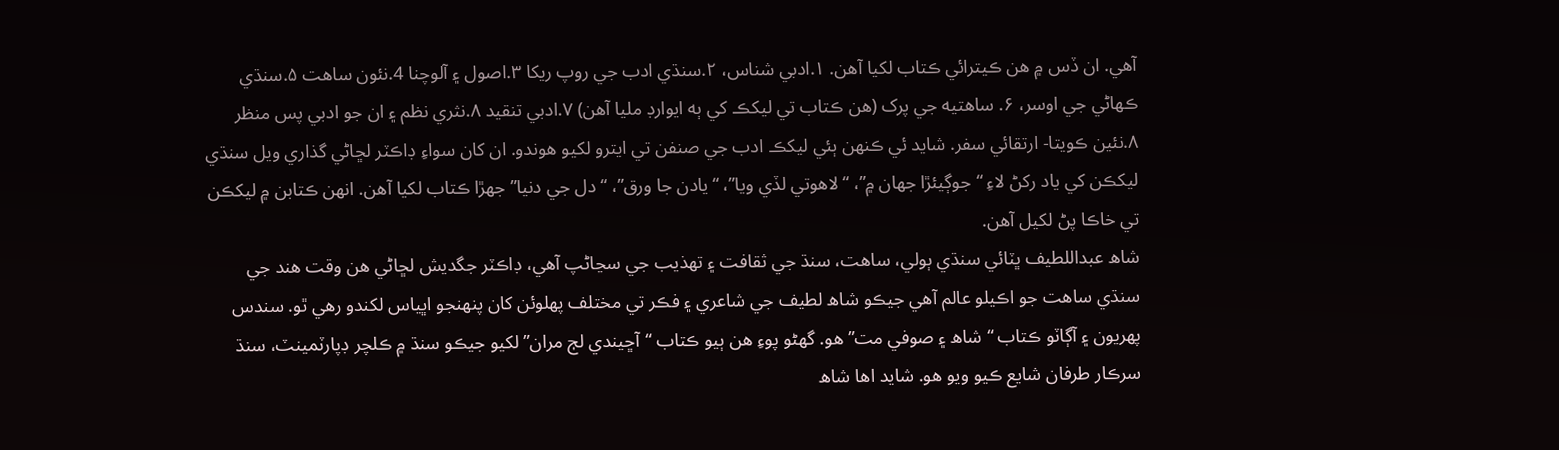آھي. ان ڏس ۾ ھن ڪيترائي ڪتاب لکيا آھن. ۱.ادبي شناس، ۲.سنڌي ادب جي روپ ريکا ۳.اصول ۽ آلوچنا 4.نئون ساھت ۵.سنڌي ڪھاڻي جي اوسر، ۶. ساھتيه جي پرک (ھن ڪتاب تي ليکڪ کي ٻه ايوارڊ مليا آھن) ۷.ادبي تنقيد ۸.نثري نظم ۽ ان جو ادبي پس منظر ۸.نئين ڪويتا- ارتقائي سفر. شايد ئي ڪنھن ٻئي ليکڪ ادب جي صنفن تي ايترو لکيو ھوندو. ان کان سواءِ ڊاڪٽر لڇاڻي گذاري ويل سنڌي ليکڪن کي ياد رکڻ لاءِ “جوڳيئڙا جھان ۾”، “لاھوتي لڏي ويا”، “يادن جا ورق”، “دل جي دنيا” جھڙا ڪتاب لکيا آھن. انھن ڪتابن ۾ ليکڪن تي خاڪا پڻ لکيل آھن.
شاھ عبداللطيف ڀٽائي سنڌي ٻولي، ساھت، سنڌ جي ثقافت ۽ تھذيب جي سڃاڻپ آھي، ڊاڪٽر جگديش لڇاڻي ھن وقت ھند جي سنڌي ساھت جو اڪيلو عالم آھي جيڪو شاھ لطيف جي شاعري ۽ فڪر تي مختلف پھلوئن کان پنھنجو اڀياس لکندو رھي ٿو. سندس پھريون ۽ آڳاٽو ڪتاب “شاھ ۽ صوفي مت” ھو. گھڻو پوءِ ھن ٻيو ڪتاب “آڇيندي لڄ مران” لکيو جيڪو سنڌ ۾ ڪلچر ڊپارٽمينٽ، سنڌ سرڪار طرفان شايع ڪيو ويو ھو. شايد اھا شاھ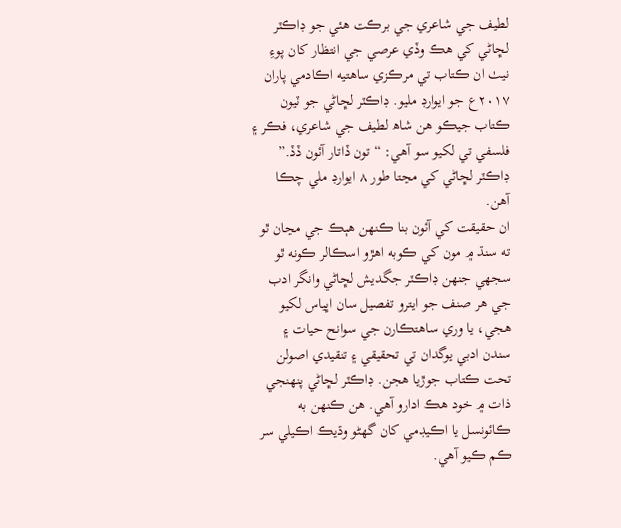لطيف جي شاعري جي برڪت ھئي جو ڊاڪٽر لڇاڻي کي ھڪ وڏي عرصي جي انتظار کان پوءِ نيٺ ان ڪتاب تي مرڪزي ساھتيه اڪادمي پاران ۲۰۱۷ع جو ايوارڊ مليو. ڊاڪٽر لڇاڻي جو ٽيون ڪتاب جيڪو ھن شاھ لطيف جي شاعري، فڪر ۽ فلسفي تي لکيو سو آھي: “تون ڏاتار آئون ڏڏ.” ڊاڪٽر لڇاڻي کي مڃتا طور ۸ ايوارڊ ملي چڪا آھن.
ان حقيقت کي آئون بنا ڪنھن ھٻڪ جي مڃان ٿو ته سنڌ ۾ مون کي ڪوبه اھڙو اسڪالر ڪونه ٿو سجھي جنھن ڊاڪٽر جگديش لڇاڻي وانگر ادب جي ھر صنف جو ايترو تفصيل سان اڀياس لکيو ھجي، يا وري ساھتڪارن جي سوانح حيات ۽ سندن ادبي يوگدان تي تحقيقي ۽ تنقيدي اصولن تحت ڪتاب جوڙيا ھجن. ڊاڪٽر لڇاڻي پنھنجي ذات ۾ خود ھڪ ادارو آھي. ھن ڪنھن به ڪائونسل يا اڪيڊمي کان گھڻو وڌيڪ اڪيلي سر  ڪم ڪيو آھي.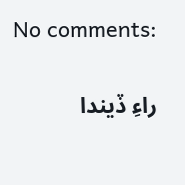No comments:

راءِ ڏيندا